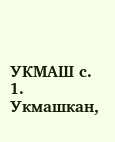УКМАШ с. 1. Укмашкан,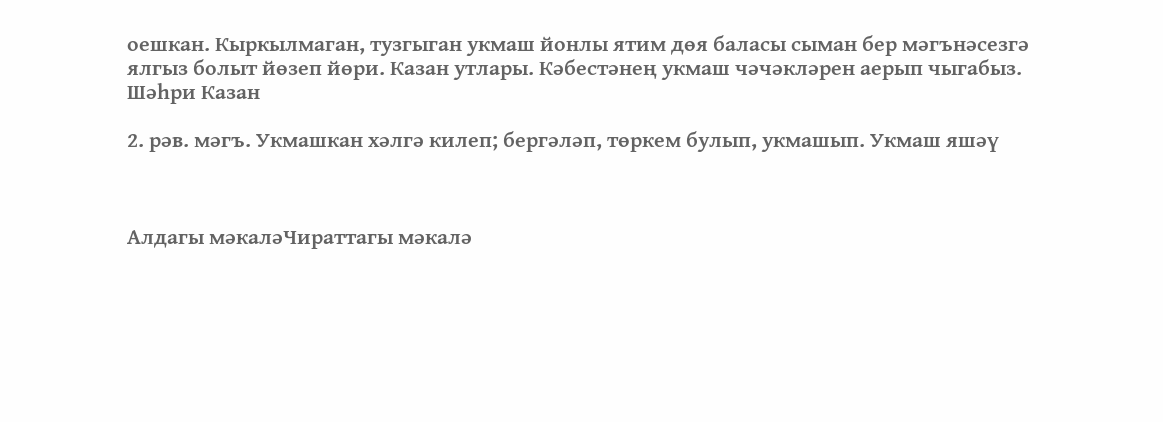оешкан. Кыркылмаган, тузгыган укмаш йонлы ятим дөя баласы сыман бер мәгънәсезгә ялгыз болыт йөзеп йөри. Казан утлары. Кәбестәнең укмаш чәчәкләрен аерып чыгабыз. Шәһри Казан

2. рәв. мәгъ. Укмашкан хәлгә килеп; бергәләп, төркем булып, укмашып. Укмаш яшәү



Алдагы мәкаләЧираттагы мәкалә